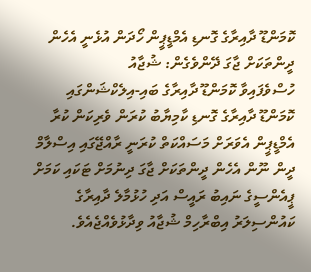ކޮމަންޑޫ ދާއިރާގެ ގޮނޑި އެމްޑީޕީން ހޯދަން އުޅެނީ އެހެން ދީންތަކަށް ޖާގަ ދޭންވެގެން: ޝުޖާއު
ހުސްވެފައިވާ ކޮމަންޑޫ ދާއިރާގެ ބައި-އިލެކްޝަންގައި ކޮމަންޑޫ ދާއިރާގެ ގޮނޑި ކާމިޔާބު ކުރަން ވެރިކަން ކުރާ އެމްޑީޕީން އެވަރަށް މަސައްކަތް ކުރަނީ ރާއްޖޭގައި އިސްލާމް ދީން ނޫން އެހެން ދީންތަކަށް ޖާގަ ދިނުމަށް ޓަކައި ކަމަށް ޕީއެންސީގެ ނައިބު ރައީސް އަދި ހުޅުމާލެ ދާއިރާގެ ކައުންސިލަރު އިބްރާހިމް ޝުޖާއު ވިދާޅުވެއްޖެއެވެ.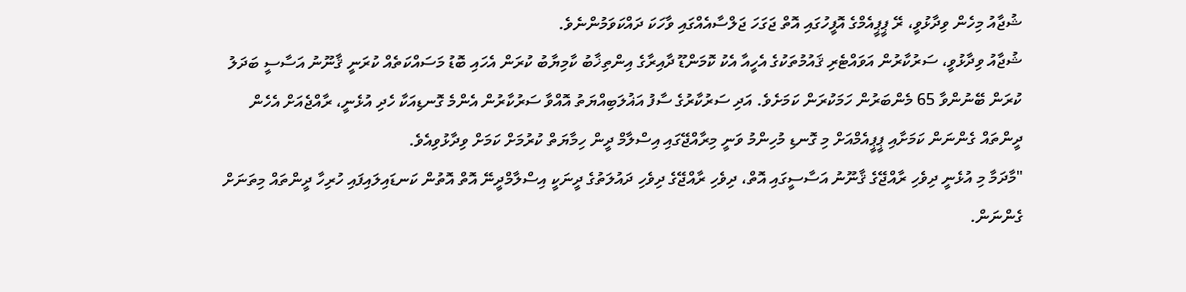ޝުޖާއު މިހެން ވިދާޅުވީ، ރޭ ޕީޕީއެމްގެ އޮފީހުގައި އޮތް ޖަގަހަ ޖަލްސާއެއްގައި ވާހަކަ ދައްކަވަމުންނެވެ.
ޝުޖާއު ވިދާޅުވީ، ސަރުކާރުން އަވައްޓެރި ޤައުމުތަކުގެ އެހީއާ އެކު ކޮމަންޑޫ ދާއިރާގެ އިންތިޚާބު ކާމިޔާބު ކުރަން އެހައި ބޮޑު މަސައްކަތެއް ކުރަނީ ޤާނޫނު އަސާސީ ބަދަލު ކުރަން ބޭނުންވާ 65 މެންބަރުން ހަމަކުރަން ކަމަށެވެ. އަދި ސަރުކާރުގެ ސާފު އަޣުލަބިއްޔަތު އޮއްވާ ސަރުކާރުން އެންމެ ގޮނޑިއަކާ ހެދި އުޅެނީ، ރާއްޖެއަށް އެހެން ދީންތައް ގެންނަން ކަމަށާއި ޕީޕީއެމްއަށް މި ގޮނޑި މުހިންމު ވަނީ މިރާއްޖޭގައި އިސްލާމް ދީން ހިމާޔަތް ކުރުމަށް ކަމަށް ވިދާޅުވިއެވެ.
"މާދަމާ މި އުޅެނީ ދިވެހި ރާއްޖޭގެ ޤާނޫނު އަސާސީގައި އޮތް، ދިވެހި ރާއްޖޭގެ ދިވެހި ދައުލަތުގެ ދީނަކީ އިސްލާމްދީނޭ އޮތް އޮތުން ކަނޑައިލައިފައި ހުރިހާ ދީންތައް މިތަނަށް ގެންނަން.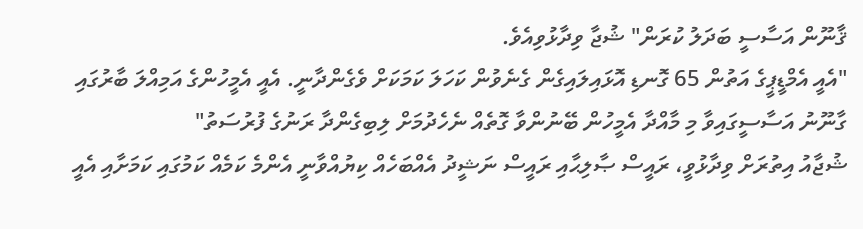ޤާނޫން އަސާސީ ބަދަލު ކުރަން" ޝުޖާ ވިދާޅުވިއެވެ.
"އެއީ އެމްޑީޕީގެ އަތުން 65 ގޮނޑި އޮޅައިލައިގެން ގެނެވުން ކަހަލަ ކަމަކަށް ވެގެންދާނީ. އެއީ އެމީހުންގެ އަމިއްލަ ބާރުގައި ގާނޫނު އަސާސީގައިވާ މި މާއްދާ އެމީހުން ބޭނުންވާ ގޮތެއް ނެހެދުމަށް ލިބިގެންދާ ރަނުގެ ފުރުސަތު"
ޝުޖާއު އިތުރަށް ވިދާޅުވީ، ރައީސް ޞާލިޙާއި ރައީސް ނަޝީދު އެއްބަހެއް ކިޔުއްވާނީ އެންމެ ކަމެއް ކަމުގައި ކަމަށާއި އެއީ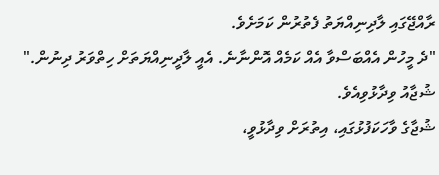ރާއްޖޭގައި ލާދިނިއްޔަތު ފެތުރުން ކަމަށެވެ.
"ދެ މީހުން އެއްބަސްވާ އެއް ކަމެއް އޮންނާނެ. އެއީ ލާދީނިއްޔަތަށް ހިތްވަރު ދިނުން." ޝުޖާއު ވިދާޅުވިއެވެ.
ޝުޖާގެ ވާހަކަފުޅުގައި، އިތުރަށް ވިދާޅުވީ،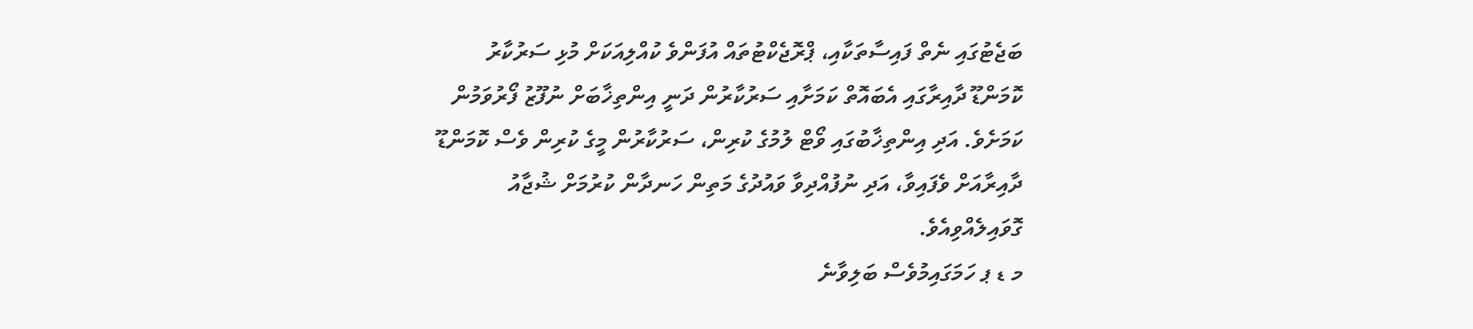ބަޖެޓުގައި ނެތް ފައިސާތަކާއި، ޕްރޮޖެކްޓުތައް އުފަންވެ ކުއްލިއަކަށް މުޅި ސަރުކާރު ކޮމަންޑޫ ދާއިރާގައި އެބައޮތް ކަމަށާއި ސަރުކާރުން ދަނީ އިންތިޚާބަށް ނުފޫޒު ފޯރުވަމުން ކަމަށެވެ. އަދި އިންތިޚާބުގައި ވޯޓް ލުމުގެ ކުރިން، ސަރުކާރުން މީގެ ކުރިން ވެސް ކޮމަންޑޫ ދާއިރާއަށް ވެފައިވާ، އަދި ނުފުއްދިވާ ވައުދުގެ މަތިން ހަނދާން ކުރުމަށް ޝުޖާއު ގޮވައިލެއްވިއެވެ.
މ ޑ ޕ ހަމަގައިމުވެސް ބަލިވާނެ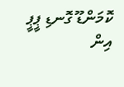ކޮމަންޑޫ ގޮނޑި ޕީޕީ އިން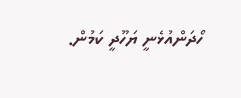ހޯދަންއުޅެނީ ޔަހޫދީ ކަމުން.